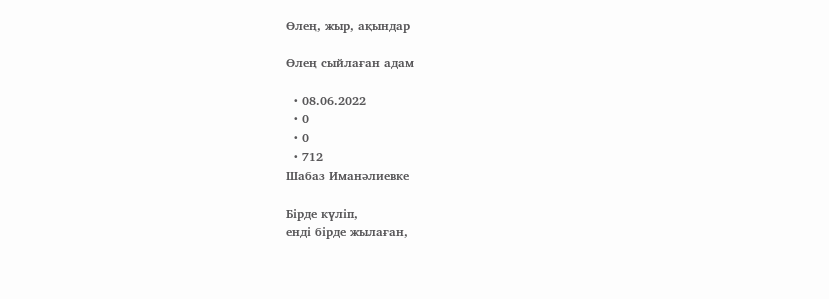Өлең, жыр, ақындар

Өлең сыйлаған адам

  • 08.06.2022
  • 0
  • 0
  • 712
Шабаз Иманәлиевке

Бiрде күлiп,
ендi бiрде жылаған,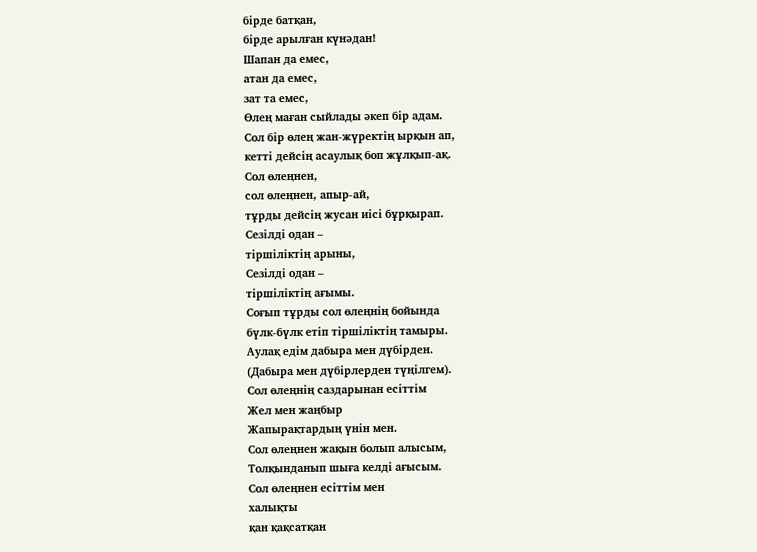бiрде батқан,
бiрде арылған күнәдан!
Шапан да емес,
атан да емес,
зат та емес,
Өлең маған сыйлады әкеп бiр адам.
Сол бiр өлең жан-жүректiң ырқын ап,
кеттi дейсiң асаулық боп жұлқып-ақ.
Сол өлеңнен,
сол өлеңнен, апыр-ай,
тұрды дейсiң жусан иiсi бұрқырап.
Сезiлдi одан –
тiршiлiктiң арыны,
Сезiлдi одан –
тiршiлiктiң ағымы.
Соғып тұрды сол өлеңнiң бойында
бүлк-бүлк етiп тiршiлiктiң тамыры.
Аулақ едiм дабыра мен дүбiрден.
(Дабыра мен дүбiрлерден түңiлгем).
Сол өлеңнiң саздарынан есiттiм
Жел мен жаңбыр
Жапырақтардың үнiн мен.
Сол өлеңнен жақын болып алысым,
Толқынданып шыға келдi ағысым.
Сол өлеңнен есiттiм мен
халықты
қан қақсатқан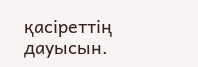қасiреттiң дауысын.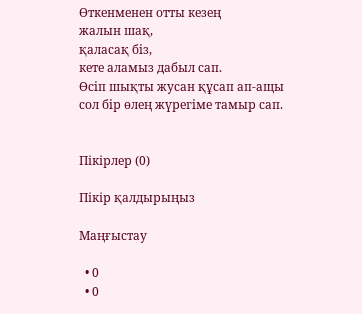Өткенменен отты кезең
жалын шақ,
қаласақ бiз,
кете аламыз дабыл сап.
Өсiп шықты жусан құсап ап-ащы
сол бiр өлең жүрегiме тамыр сап.


Пікірлер (0)

Пікір қалдырыңыз

Маңғыстау

  • 0
  • 0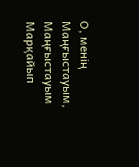О, менiң Маңғыстауым, Маңғыстауым
Марқайып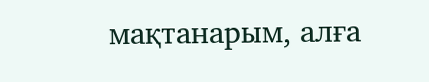мақтанарым, алға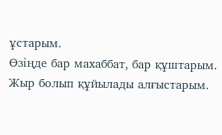ұстарым.
Өзiңде бар махаббат, бар құштарым.
Жыр болып құйылады алғыстарым.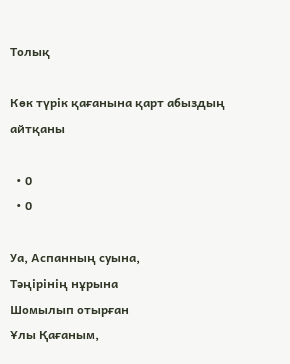Толық

Көк түрік қағанына қарт абыздың айтқаны

  • 0
  • 0

Уа, Аспанның суына,
Тәңiрiнiң нұрына
Шомылып отырған
Ұлы Қағаным,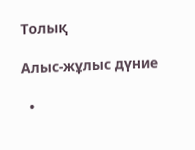Толық

Алыс-жұлыс дүние

  •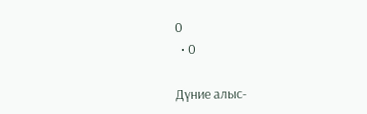0
  • 0

Дүние алыс-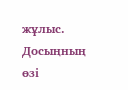жұлыс.
Досыңның өзi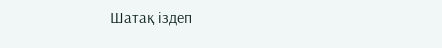Шатақ iздеп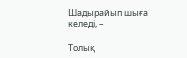Шадырайып шыға келедi, –

Толық